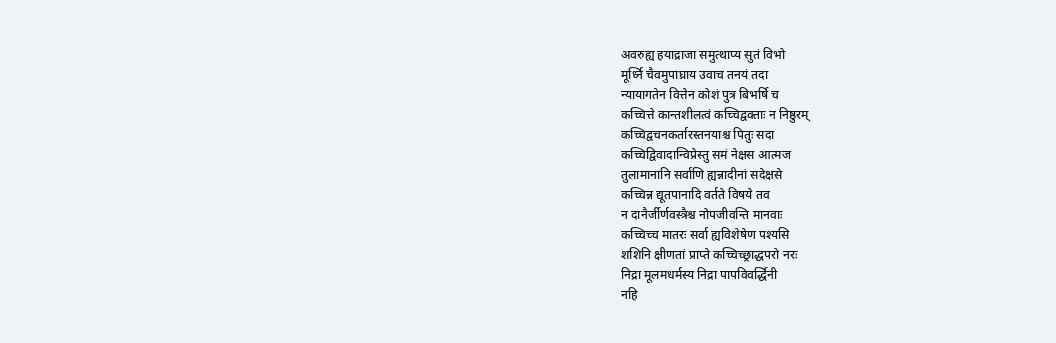अवरुह्य हयाद्राजा समुत्थाप्य सुतं विभो
मूर्ध्नि चैवमुपाघ्राय उवाच तनयं तदा
न्यायागतेन वित्तेन कोशं पुत्र बिभर्षि च
कच्चित्ते कान्तशीलत्वं कच्चिद्वक्ताः न निष्ठुरम्
कच्चिद्वचनकर्तारस्तनयाश्च पितुः सदा
कच्चिद्विवादान्विप्रेस्तु समं नेक्षस आत्मज
तुलामानानि सर्वाणि ह्यन्नादीनां सदेक्षसे
कच्चिन्न द्यूतपानादि वर्तते विषये तव
न दानैर्जीर्णवस्त्रैश्च नोपजीवन्ति मानवाः
कच्चिच्च मातरः सर्वा ह्यविशेषेण पश्यसि
शशिनि क्षीणतां प्राप्ते कच्चिच्छ्राद्धपरो नरः
निद्रा मूलमधर्मस्य निद्रा पापविवर्द्धिनी
नहि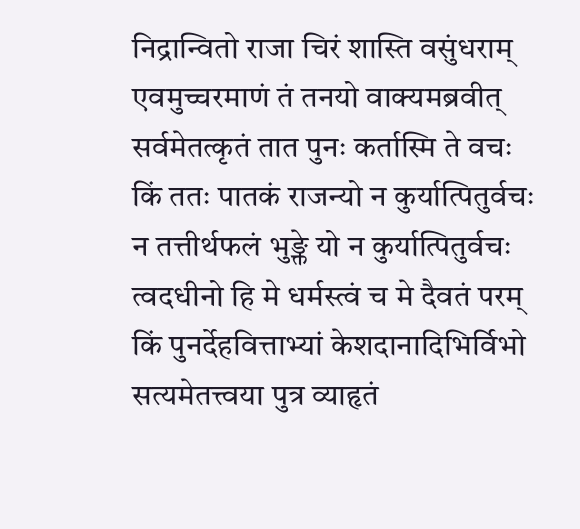निद्रान्वितो राजा चिरं शास्ति वसुंधराम्
एवमुच्चरमाणं तं तनयो वाक्यमब्रवीत्
सर्वमेतत्कृतं तात पुनः कर्तास्मि ते वचः
किं ततः पातकं राजन्यो न कुर्यात्पितुर्वचः
न तत्तीर्थफलं भुङ्क्ते यो न कुर्यात्पितुर्वचः
त्वदधीनो हि मे धर्मस्त्वं च मे दैवतं परम्
किं पुनर्देहवित्ताभ्यां केशदानादिभिर्विभो
सत्यमेतत्त्वया पुत्र व्याहृतं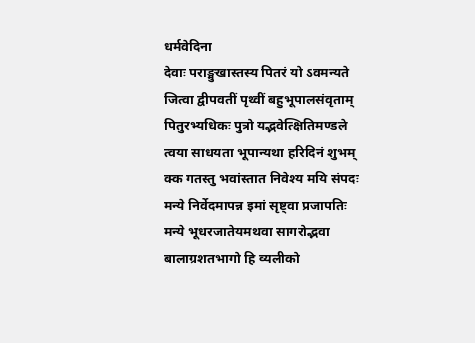धर्मवेदिना
देवाः पराङ्मुखास्तस्य पितरं यो ऽवमन्यते
जित्वा द्वीपवतीं पृथ्वीं बहुभूपालसंवृताम्
पितुरभ्यधिकः पुत्रो यद्भवेत्क्षितिमण्डले
त्वया साधयता भूपान्यथा हरिदिनं शुभम्
क्क गतस्तु भवांस्तात निवेश्य मयि संपदः
मन्ये निर्वेदमापन्न इमां सृष्ट्वा प्रजापतिः
मन्ये भूधरजातेयमथवा सागरोद्भवा
बालाग्रशतभागो हि व्यलीको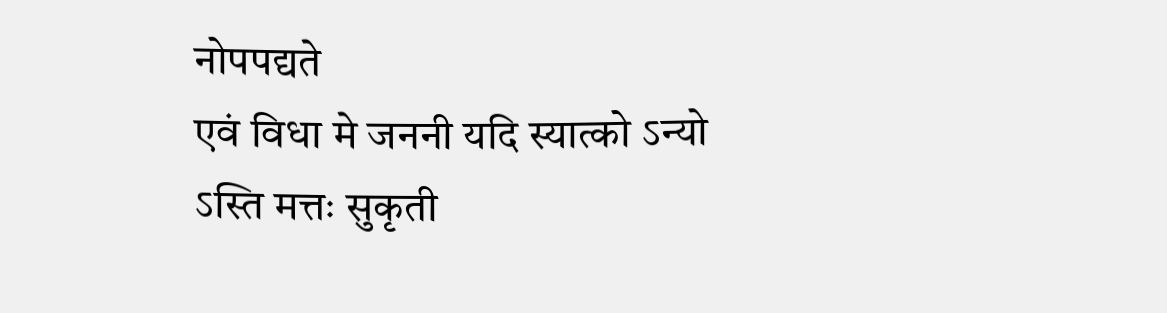नोपपद्यते
एवं विधा मे जननी यदि स्यात्को ऽन्यो ऽस्ति मत्तः सुकृती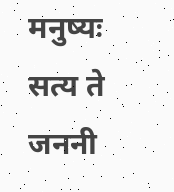मनुष्यः
सत्य ते जननी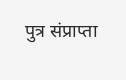पुत्र संप्राप्ता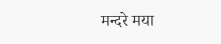मन्दरे मया